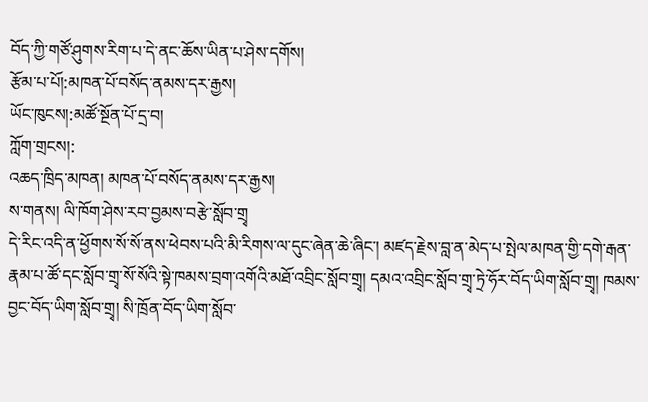བོད་ཀྱི་གཙོ་ཤུགས་རིག་པ་དེ་ནང་ཆོས་ཡིན་པ་ཤེས་དགོས།
རྩོམ་པ་པོ།:མཁན་པོ་བསོད་ནམས་དར་རྒྱས།
ཡོང་ཁུངས།:མཚོ་སྔོན་པོ་དྲ་བ།
ཀློག་གྲངས།:
འཆད་ཁྲིད་མཁན། མཁན་པོ་བསོད་ནམས་དར་རྒྱས།
ས་གནས། ལི་ཁོག་ཤེས་རབ་བྱམས་བརྩེ་སློབ་གྲྭ
དེ་རིང་འདི་ན་ཕྱོགས་སོ་སོ་ནས་ཕེབས་པའི་མི་རིགས་ལ་དུང་ཞེན་ཆེ་ཞིང་། མཛད་རྗེས་བླ་ན་མེད་པ་སྤེལ་མཁན་གྱི་དགེ་རྒན་རྣམ་པ་ཚོ་དང་སློབ་གྲྭ་སོ་སོའི་སྟེ་ཁམས་བྲག་འགོའི་མཐོ་འབྲིང་སློབ་གྲྭ། དམའ་འབྲིང་སློབ་གྲྭ་ཏྲེ་ཧོར་བོད་ཡིག་སློབ་གྲྭ། ཁམས་བྱང་བོད་ཡིག་སློབ་གྲྭ། སི་ཁྲོན་བོད་ཡིག་སློབ་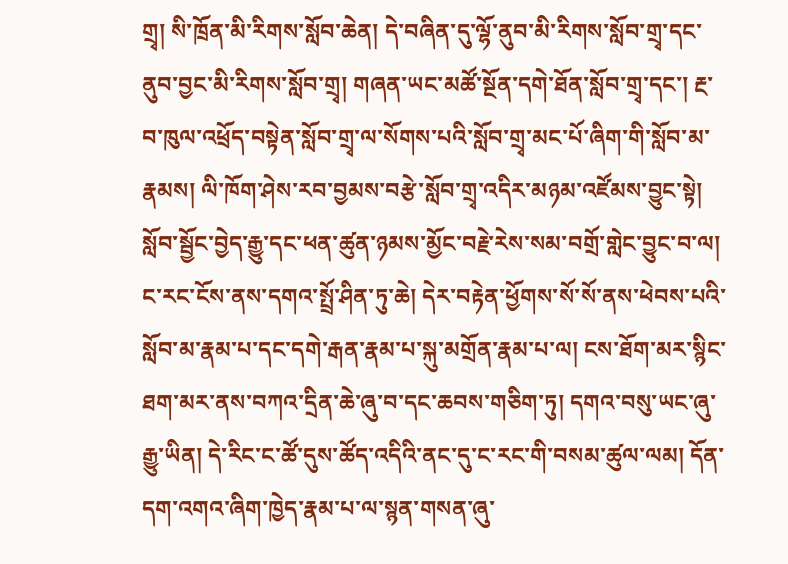གྲྭ། སི་ཁྲོན་མི་རིགས་སློབ་ཆེན། དེ་བཞིན་དུ་ལྷོ་ནུབ་མི་རིགས་སློབ་གྲྭ་དང་ནུབ་བྱང་མི་རིགས་སློབ་གྲྭ། གཞན་ཡང་མཚོ་སྔོན་དགེ་ཐོན་སློབ་གྲྭ་དང་། རྔ་བ་ཁུལ་འཕྲོད་བསྟེན་སློབ་གྲྭ་ལ་སོགས་པའི་སློབ་གྲྭ་མང་པོ་ཞིག་གི་སློབ་མ་རྣམས། ལི་ཁོག་ཤེས་རབ་བྱམས་བརྩེ་སློབ་གྲྭ་འདིར་མཉམ་འཛོམས་བྱུང་སྟེ། སློབ་སྦྱོང་བྱེད་རྒྱུ་དང་ཕན་ཚུན་ཉམས་མྱོང་བརྗེ་རེས་སམ་བགྲོ་གླེང་བྱུང་བ་ལ། ང་རང་ངོས་ནས་དགའ་སྤྲོ་ཤིན་ཏུ་ཆེ། དེར་བརྟེན་ཕྱོགས་སོ་སོ་ནས་ཕེབས་པའི་སློབ་མ་རྣམ་པ་དང་དགེ་རྒན་རྣམ་པ་སྐུ་མགྲོན་རྣམ་པ་ལ། ངས་ཐོག་མར་སྙིང་ཐག་མར་ནས་བཀའ་དྲིན་ཆེ་ཞུ་བ་དང་ཆབས་གཅིག་ཏུ། དགའ་བསུ་ཡང་ཞུ་རྒྱུ་ཡིན། དེ་རིང་ང་ཚོ་དུས་ཚོད་འདིའི་ནང་དུ་ང་རང་གི་བསམ་ཚུལ་ལམ། དོན་དག་འགའ་ཞིག་ཁྱེད་རྣམ་པ་ལ་སྙན་གསན་ཞུ་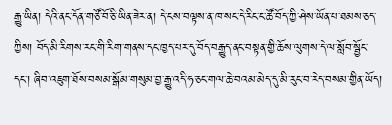རྒྱུ་ཡིན། དེའི་ནང་དོན་གཙོ་བོ་ཅི་ཡིན་ཟེར་ན། དེ་ངས་བལྟས་ན་ཁ་སང་དེ་རིང་ང་ཚོ་བོད་ཀྱི་ཤེས་ཡོན་པ་ཐམས་ཅད་ཀྱིས། བོད་མི་རིགས་རང་གི་རིག་གནས་དང་ཁྱད་པར་དུ་བོད་བརྒྱུད་ནང་བསྟན་གྱི་ཆོས་ལུགས་དེ་ལ་སློབ་སྦྱོང་དང་། ཞིབ་འཇུག་ཐོས་བསམ་སྒོམ་གསུམ་བྱ་རྒྱུ་འདི་ཧ་ཅང་གལ་ཆེ་བའམ་མེད་དུ་མི་རུང་བ་རེད་བསམ་གྱིན་ཡོད།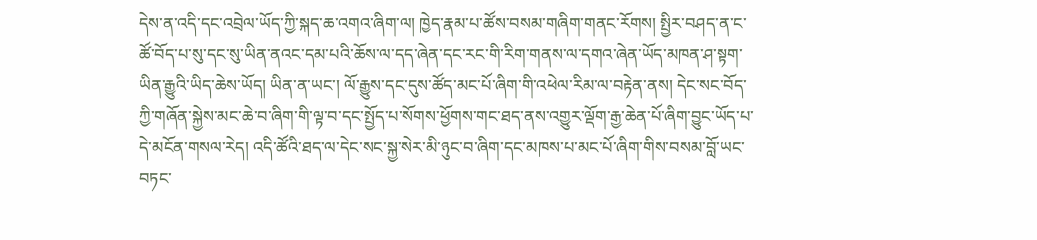དེས་ན་འདི་དང་འབྲེལ་ཡོད་ཀྱི་སྐད་ཆ་འགའ་ཞིག་ལ། ཁྱེད་རྣམ་པ་ཚོས་བསམ་གཞིག་གནང་རོགས། སྤྱིར་བཤད་ན་ང་ཚོ་བོད་པ་སུ་དང་སུ་ཡིན་ནའང་དམ་པའི་ཆོས་ལ་དད་ཞེན་དང་རང་གི་རིག་གནས་ལ་དགའ་ཞེན་ཡོད་མཁན་ཤ་སྟག་ཡིན་རྒྱུའི་ཡིད་ཆེས་ཡོད། ཡིན་ན་ཡང་། ལོ་རྒྱུས་དང་དུས་ཚོད་མང་པོ་ཞིག་གི་འཕེལ་རིམ་ལ་བརྟེན་ནས། དེང་སང་བོད་ཀྱི་གཞོན་སྐྱེས་མང་ཆེ་བ་ཞིག་གི་ལྟ་བ་དང་སྤྱོད་པ་སོགས་ཕྱོགས་གང་ཐད་ནས་འགྱུར་ལྡོག་རྒྱ་ཆེན་པོ་ཞིག་བྱུང་ཡོད་པ་དེ་མངོན་གསལ་རེད། འདི་ཚོའི་ཐད་ལ་དེང་སང་སྐྱ་སེར་མི་ཉུང་བ་ཞིག་དང་མཁས་པ་མང་པོ་ཞིག་གིས་བསམ་བློ་ཡང་བཏང་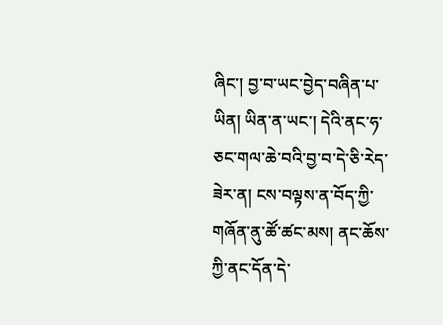ཞིང་། བྱ་བ་ཡང་བྱེད་བཞིན་པ་ཡིན། ཡིན་ན་ཡང་། དེའི་ནང་ཧ་ཅང་གལ་ཆེ་བའི་བྱ་བ་དེ་ཅི་རེད་ཟེར་ན། ངས་བལྟས་ན་བོད་ཀྱི་གཞོན་ནུ་ཚོ་ཚང་མས། ནང་ཆོས་ཀྱི་ནང་དོན་དེ་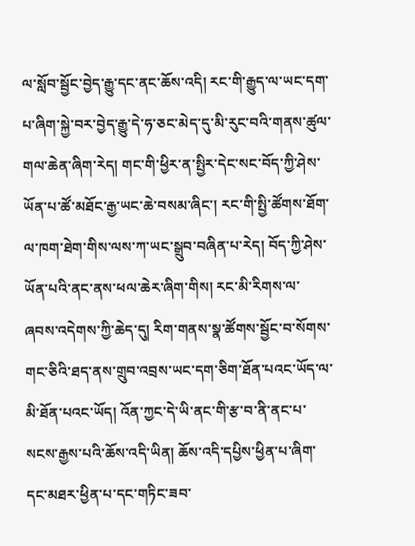ལ་སློབ་སྦྱོང་བྱེད་རྒྱུ་དང་ནང་ཆོས་འདི། རང་གི་རྒྱུད་ལ་ཡང་དག་པ་ཞིག་སྐྱེ་བར་བྱེད་རྒྱུ་དེ་ཧ་ཅང་མེད་དུ་མི་རུང་བའི་གནས་ཚུལ་གལ་ཆེན་ཞིག་རེད། གང་གི་ཕྱིར་ན་སྤྱིར་དེང་སང་བོད་ཀྱི་ཤེས་ཡོན་པ་ཚོ་མཐོང་རྒྱ་ཡང་ཆེ་བསམ་ཞིང་། རང་གི་སྤྱི་ཚོགས་ཐོག་ལ་ཁག་ཐེག་གིས་ལས་ཀ་ཡང་སྒྲུབ་བཞིན་པ་རེད། བོད་ཀྱི་ཤེས་ཡོན་པའི་ནང་ནས་ཕལ་ཆེར་ཞིག་གིས། རང་མི་རིགས་ལ་ཞབས་འདེགས་ཀྱི་ཆེད་དུ། རིག་གནས་སྣ་ཚོགས་སྦྱོང་བ་སོགས་གང་ཅིའི་ཐད་ནས་གྲུབ་འབྲས་ཡང་དག་ཅིག་ཐོན་པའང་ཡོད་ལ་མི་ཐོན་པའང་ཡོད། འོན་ཀྱང་དེ་ཡི་ནང་གི་རྩ་བ་ནི་ནང་པ་སངས་རྒྱས་པའི་ཆོས་འདི་ཡིན། ཆོས་འདི་དཔྱིས་ཕྱིན་པ་ཞིག་དང་མཐར་ཕྱིན་པ་དང་གཏིང་ཟབ་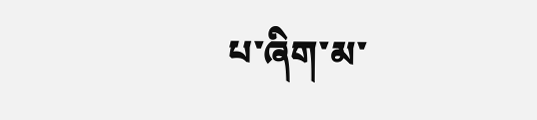པ་ཞིག་མ་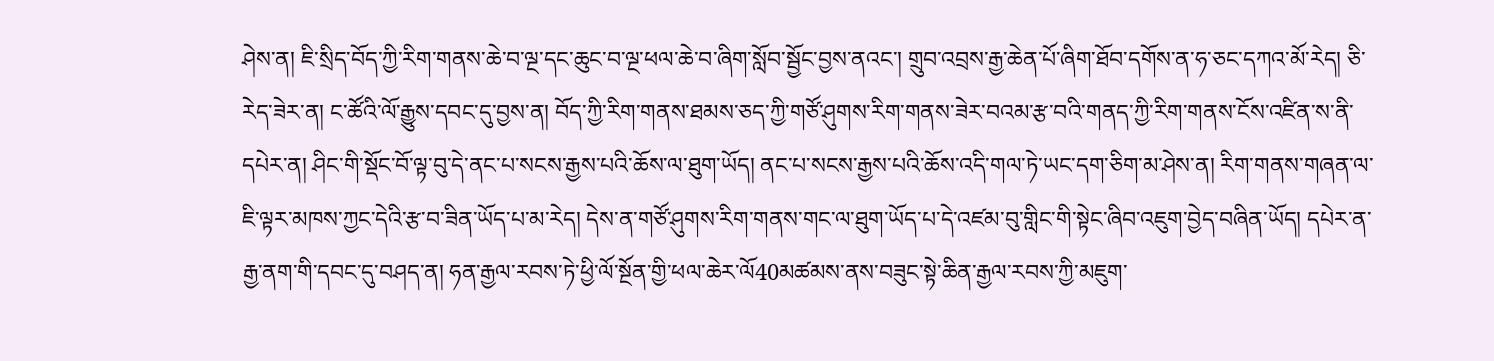ཤེས་ན། ཇི་སྲིད་བོད་ཀྱི་རིག་གནས་ཆེ་བ་ལྔ་དང་ཆུང་བ་ལྔ་ཕལ་ཆེ་བ་ཞིག་སློབ་སྦྱོང་བྱས་ནའང་། གྲུབ་འབྲས་རྒྱ་ཆེན་པོ་ཞིག་ཐོབ་དགོས་ན་ཧ་ཅང་དཀའ་མོ་རེད། ཅི་རེད་ཟེར་ན། ང་ཚོའི་ལོ་རྒྱུས་དབང་དུ་བྱས་ན། བོད་ཀྱི་རིག་གནས་ཐམས་ཅད་ཀྱི་གཙོ་ཤུགས་རིག་གནས་ཟེར་བའམ་རྩ་བའི་གནད་ཀྱི་རིག་གནས་ངོས་འཛིན་ས་ནི་དཔེར་ན། ཤིང་གི་སྡོང་བོ་ལྟ་བུ་དེ་ནང་པ་སངས་རྒྱས་པའི་ཆོས་ལ་ཐུག་ཡོད། ནང་པ་སངས་རྒྱས་པའི་ཆོས་འདི་གལ་ཏེ་ཡང་དག་ཅིག་མ་ཤེས་ན། རིག་གནས་གཞན་ལ་ཇི་ལྟར་མཁས་ཀྱང་དེའི་རྩ་བ་ཟིན་ཡོད་པ་མ་རེད། དེས་ན་གཙོ་ཤུགས་རིག་གནས་གང་ལ་ཐུག་ཡོད་པ་དེ་འཛམ་བུ་གླིང་གི་སྟེང་ཞིབ་འཇུག་བྱེད་བཞིན་ཡོད། དཔེར་ན་རྒྱ་ནག་གི་དབང་དུ་བཤད་ན། ཧན་རྒྱལ་རབས་ཏེ་ཕྱི་ལོ་སྔོན་གྱི་ཕལ་ཆེར་ལོ40མཚམས་ནས་བཟུང་སྟེ་ཆིན་རྒྱལ་རབས་ཀྱི་མཇུག་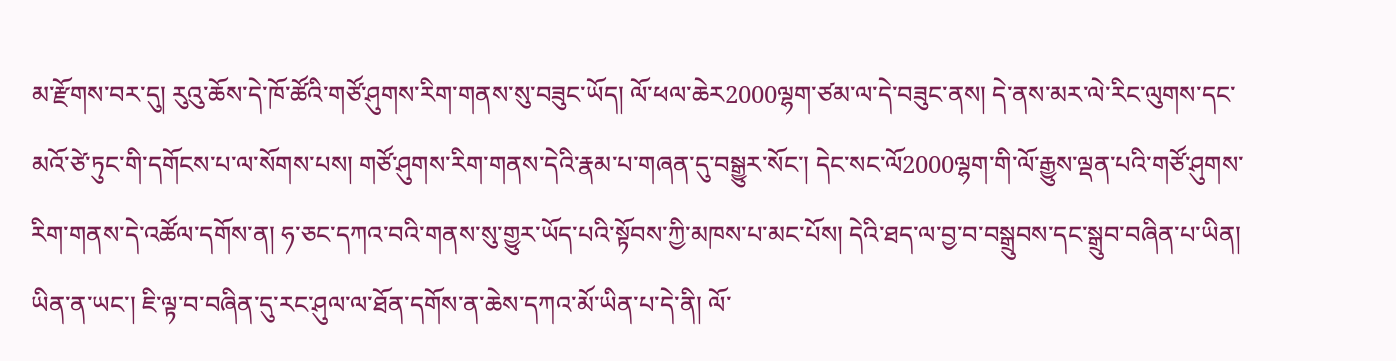མ་རྫོགས་བར་དུ། རུའུ་ཆོས་དེ་ཁོ་ཚོའི་གཙོ་ཤུགས་རིག་གནས་སུ་བཟུང་ཡོད། ལོ་ཕལ་ཆེར2000ལྷག་ཙམ་ལ་དེ་བཟུང་ནས། དེ་ནས་མར་ལེ་རིང་ལུགས་དང་མའོ་ཙེ་ཏུང་གི་དགོངས་པ་ལ་སོགས་པས། གཙོ་ཤུགས་རིག་གནས་དེའི་རྣམ་པ་གཞན་དུ་བསྒྱུར་སོང་། དེང་སང་ལོ2000ལྷག་གི་ལོ་རྒྱུས་ལྡན་པའི་གཙོ་ཤུགས་རིག་གནས་དེ་འཚོལ་དགོས་ན། ཧ་ཅང་དཀའ་བའི་གནས་སུ་གྱུར་ཡོད་པའི་སྟོབས་ཀྱི་མཁས་པ་མང་པོས། དེའི་ཐད་ལ་བྱ་བ་བསྒྲུབས་དང་སྒྲུབ་བཞིན་པ་ཡིན།
ཡིན་ན་ཡང་། ཇི་ལྟ་བ་བཞིན་དུ་རང་ཤུལ་ལ་ཐོན་དགོས་ན་ཆེས་དཀའ་མོ་ཡིན་པ་དེ་ནི། ལོ་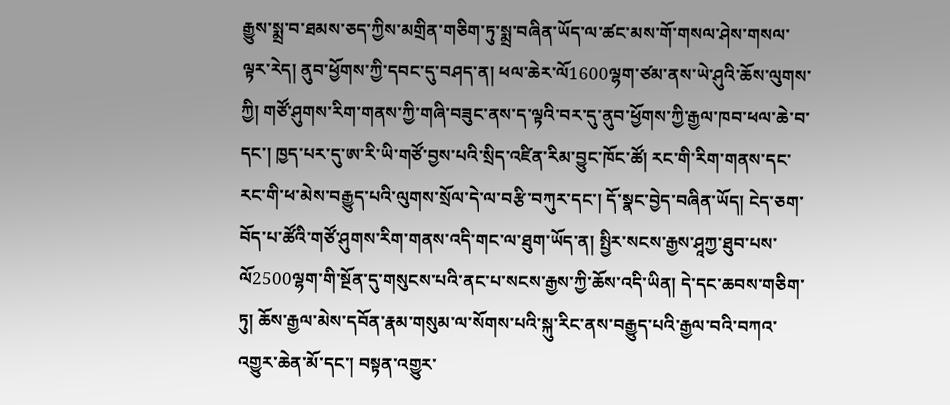རྒྱུས་སྨྲ་བ་ཐམས་ཅད་ཀྱིས་མགྲིན་གཅིག་ཏུ་སྨྲ་བཞིན་ཡོད་ལ་ཚང་མས་གོ་གསལ་ཤེས་གསལ་ལྟར་རེད། ནུབ་ཕྱོགས་ཀྱི་དབང་དུ་བཤད་ན། ཕལ་ཆེར་ལོ1600ལྷག་ཙམ་ནས་ཡེ་ཤུའི་ཆོས་ལུགས་ཀྱི། གཙོ་ཤུགས་རིག་གནས་ཀྱི་གཞི་བཟུང་ནས་ད་ལྟའི་བར་དུ་ནུབ་ཕྱོགས་ཀྱི་རྒྱལ་ཁབ་ཕལ་ཆེ་བ་དང་། ཁྱད་པར་དུ་ཨ་རི་ཡི་གཙོ་བྱས་པའི་སྲིད་འཛིན་རིམ་བྱུང་ཁོང་ཚོ། རང་གི་རིག་གནས་དང་རང་གི་ཕ་མེས་བརྒྱུད་པའི་ལུགས་སྲོལ་དེ་ལ་བརྩི་བཀུར་དང་། དོ་སྣང་བྱེད་བཞིན་ཡོད། ངེད་ཅག་བོད་པ་ཚོའི་གཙོ་ཤུགས་རིག་གནས་འདི་གང་ལ་ཐུག་ཡོད་ན། སྤྱིར་སངས་རྒྱས་ཤཱཀྱ་ཐུབ་པས་ལོ2500ལྷག་གི་སྔོན་དུ་གསུངས་པའི་ནང་པ་སངས་རྒྱས་ཀྱི་ཆོས་འདི་ཡིན། དེ་དང་ཆབས་གཅིག་ཏུ། ཆོས་རྒྱལ་མེས་དབོན་རྣམ་གསུམ་ལ་སོགས་པའི་སྐུ་རིང་ནས་བརྒྱུད་པའི་རྒྱལ་བའི་བཀའ་འགྱུར་ཆེན་མོ་དང་། བསྟན་འགྱུར་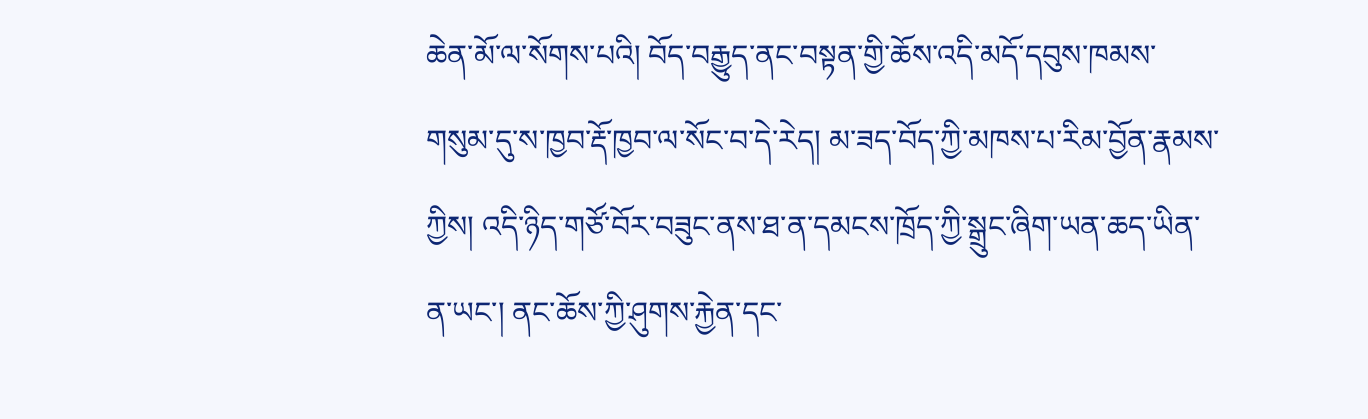ཆེན་མོ་ལ་སོགས་པའི། བོད་བརྒྱུད་ནང་བསྟན་གྱི་ཆོས་འདི་མདོ་དབུས་ཁམས་གསུམ་དུ་ས་ཁྱབ་རྡོ་ཁྱབ་ལ་སོང་བ་དེ་རེད། མ་ཟད་བོད་ཀྱི་མཁས་པ་རིམ་བྱོན་རྣམས་ཀྱིས། འདི་ཉིད་གཙོ་བོར་བཟུང་ནས་ཐ་ན་དམངས་ཁྲོད་ཀྱི་སྒྲུང་ཞིག་ཡན་ཆད་ཡིན་ན་ཡང་། ནང་ཆོས་ཀྱི་ཤུགས་རྐྱེན་དང་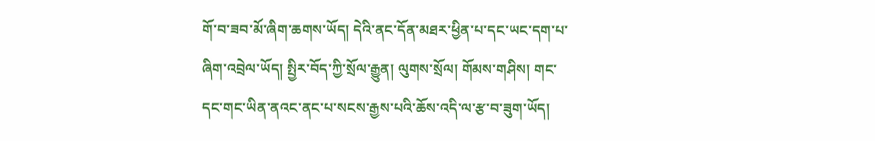གོ་བ་ཟབ་མོ་ཞིག་ཆགས་ཡོད། དེའི་ནང་དོན་མཐར་ཕྱིན་པ་དང་ཡང་དག་པ་ཞིག་འབྲེལ་ཡོད། སྤྱིར་བོད་ཀྱི་སྲོལ་རྒྱུན། ལུགས་སྲོལ། གོམས་གཤིས། གང་དང་གང་ཡིན་ནའང་ནང་པ་སངས་རྒྱས་པའི་ཆོས་འདི་ལ་རྩ་བ་ཟུག་ཡོད།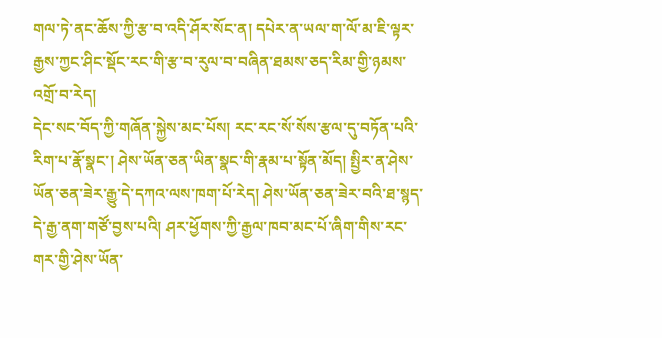གལ་ཏེ་ནང་ཆོས་ཀྱི་རྩ་བ་འདི་ཤོར་སོང་ན། དཔེར་ན་ཡལ་ག་ལོ་མ་ཇི་ལྟར་རྒྱས་ཀྱང་ཤིང་སྡོང་རང་གི་རྩ་བ་རུལ་བ་བཞིན་ཐམས་ཅད་རིམ་གྱི་ཉམས་འགྲོ་བ་རེད།
དེང་སང་བོད་ཀྱི་གཞོན་སྐྱེས་མང་པོས། རང་རང་སོ་སོས་རྩལ་དུ་བཏོན་པའི་རིག་པ་རྣོ་སྣང་། ཤེས་ཡོན་ཅན་ཡིན་སྣང་གི་རྣམ་པ་སྟོན་མོད། སྤྱིར་ན་ཤེས་ཡོན་ཅན་ཟེར་རྒྱུ་དེ་དཀའ་ལས་ཁག་པོ་རེད། ཤེས་ཡོན་ཅན་ཟེར་བའི་ཐ་སྙད་དེ་རྒྱ་ནག་གཙོ་བྱས་པའི། ཤར་ཕྱོགས་ཀྱི་རྒྱལ་ཁབ་མང་པོ་ཞིག་གིས་རང་གར་གྱི་ཤེས་ཡོན་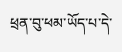ཕྲན་བུ་ཕམ་ཡོད་པ་དེ་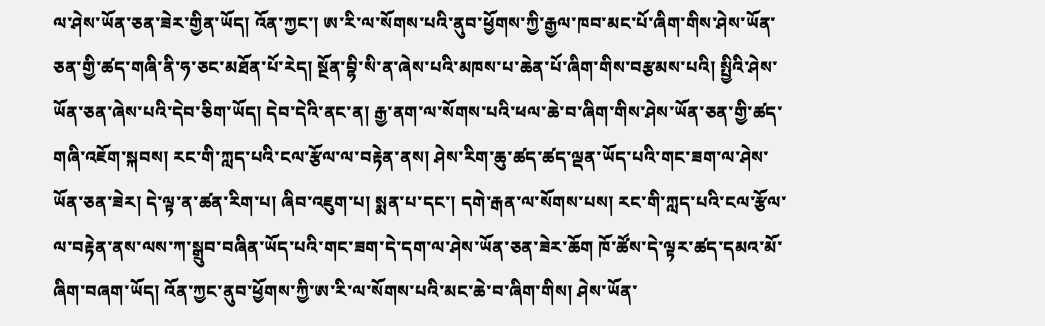ལ་ཤེས་ཡོན་ཅན་ཟེར་གྱིན་ཡོད། འོན་ཀྱང་། ཨ་རི་ལ་སོགས་པའི་ནུབ་ཕྱོགས་ཀྱི་རྒྱལ་ཁབ་མང་པོ་ཞིག་གིས་ཤེས་ཡོན་ཅན་གྱི་ཚད་གཞི་ནི་ཧ་ཅང་མཐོན་པོ་རེད། སྔོན་བྷི་སི་ན་ཞེས་པའི་མཁས་པ་ཆེན་པོ་ཞིག་གིས་བརྩམས་པའི། སྤྱིའི་ཤེས་ཡོན་ཅན་ཞེས་པའི་དེབ་ཅིག་ཡོད། དེབ་དེའི་ནང་ན། རྒྱ་ནག་ལ་སོགས་པའི་ཕལ་ཆེ་བ་ཞིག་གིས་ཤེས་ཡོན་ཅན་གྱི་ཚད་གཞི་འཇོག་སྐབས། རང་གི་ཀླད་པའི་ངལ་རྩོལ་ལ་བརྟེན་ནས། ཤེས་རིག་ཆུ་ཚད་ཚད་ལྡན་ཡོད་པའི་གང་ཟག་ལ་ཤེས་ཡོན་ཅན་ཟེར། དེ་ལྟ་ན་ཚན་རིག་པ། ཞིབ་འཇུག་པ། སྨན་པ་དང་། དགེ་རྒན་ལ་སོགས་པས། རང་གི་ཀླད་པའི་ངལ་རྩོལ་ལ་བརྟེན་ནས་ལས་ཀ་སྒྲུབ་བཞིན་ཡོད་པའི་གང་ཟག་དེ་དག་ལ་ཤེས་ཡོན་ཅན་ཟེར་ཆོག ཁོ་ཚོས་དེ་ལྟར་ཚད་དམའ་མོ་ཞིག་བཞག་ཡོད། འོན་ཀྱང་ནུབ་ཕྱོགས་ཀྱི་ཨ་རི་ལ་སོགས་པའི་མང་ཆེ་བ་ཞིག་གིས། ཤེས་ཡོན་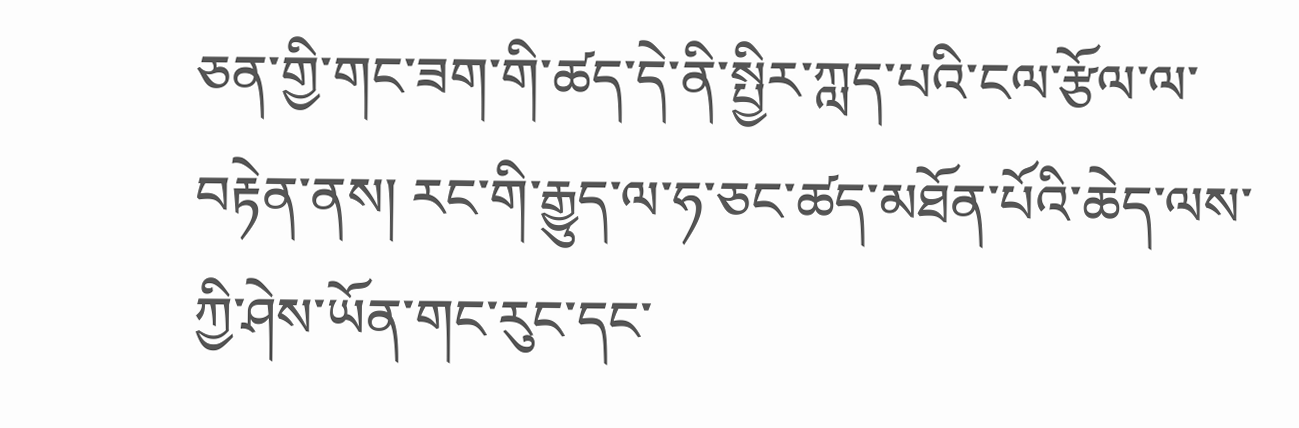ཅན་གྱི་གང་ཟག་གི་ཚད་དེ་ནི་སྤྱིར་ཀླད་པའི་ངལ་རྩོལ་ལ་བརྟེན་ནས། རང་གི་རྒྱུད་ལ་ཧ་ཅང་ཚད་མཐོན་པོའི་ཆེད་ལས་ཀྱི་ཤེས་ཡོན་གང་རུང་དང་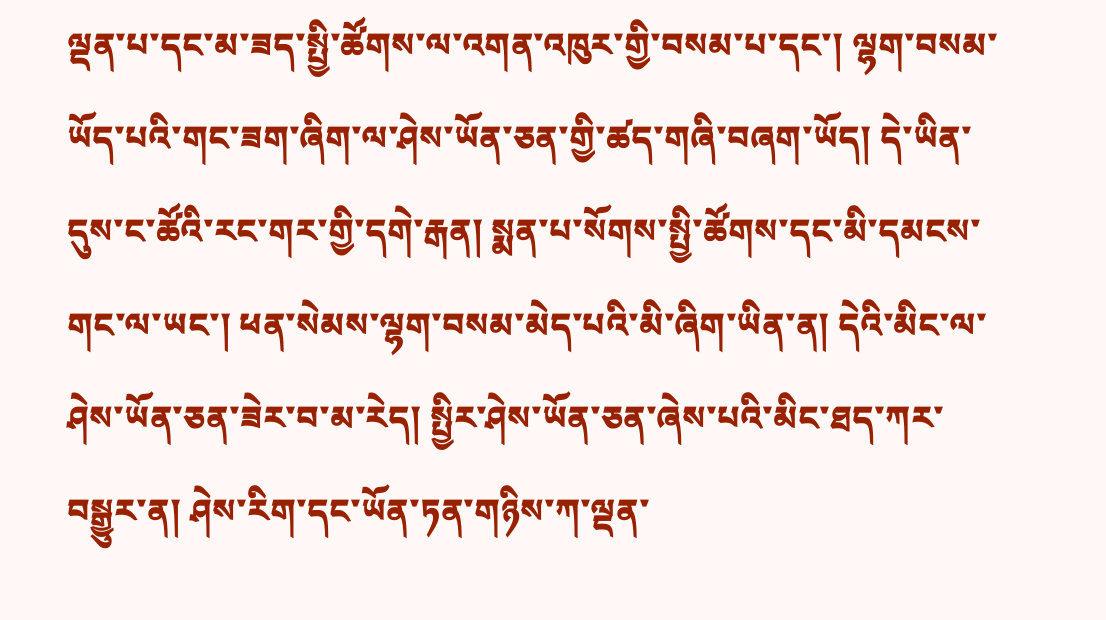ལྡན་པ་དང་མ་ཟད་སྤྱི་ཚོགས་ལ་འགན་འཁུར་གྱི་བསམ་པ་དང་། ལྷག་བསམ་ཡོད་པའི་གང་ཟག་ཞིག་ལ་ཤེས་ཡོན་ཅན་གྱི་ཚད་གཞི་བཞག་ཡོད། དེ་ཡིན་དུས་ང་ཚོའི་རང་གར་གྱི་དགེ་རྒན། སྨན་པ་སོགས་སྤྱི་ཚོགས་དང་མི་དམངས་གང་ལ་ཡང་། ཕན་སེམས་ལྷག་བསམ་མེད་པའི་མི་ཞིག་ཡིན་ན། དེའི་མིང་ལ་ཤེས་ཡོན་ཅན་ཟེར་བ་མ་རེད། སྤྱིར་ཤེས་ཡོན་ཅན་ཞེས་པའི་མིང་ཐད་ཀར་བསྒྱུར་ན། ཤེས་རིག་དང་ཡོན་ཏན་གཉིས་ཀ་ལྡན་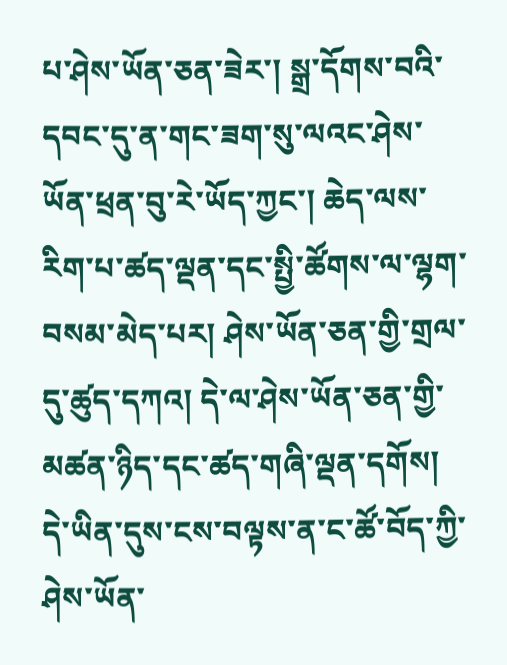པ་ཤེས་ཡོན་ཅན་ཟེར་། སྒྲ་དོགས་བའི་དབང་དུ་ན་གང་ཟག་སུ་ལའང་ཤེས་ཡོན་ཕྲན་བུ་རེ་ཡོད་ཀྱང་། ཆེད་ལས་རིག་པ་ཚད་ལྡན་དང་སྤྱི་ཚོགས་ལ་ལྷག་བསམ་མེད་པར། ཤེས་ཡོན་ཅན་གྱི་གྲལ་དུ་ཚུད་དཀའ། དེ་ལ་ཤེས་ཡོན་ཅན་གྱི་མཚན་ཉིད་དང་ཚད་གཞི་ལྡན་དགོས། དེ་ཡིན་དུས་ངས་བལྟས་ན་ང་ཚོ་བོད་ཀྱི་ཤེས་ཡོན་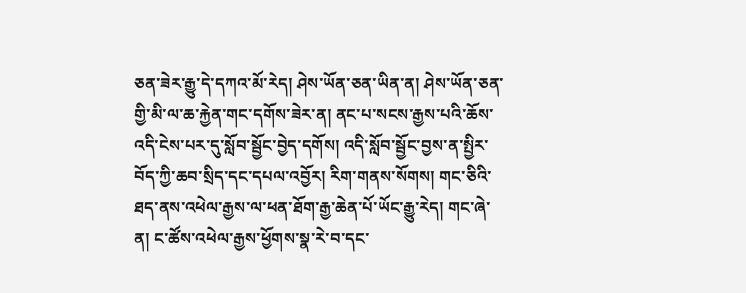ཅན་ཟེར་རྒྱུ་དེ་དཀའ་མོ་རེད། ཤེས་ཡོན་ཅན་ཡིན་ན། ཤེས་ཡོན་ཅན་གྱི་མི་ལ་ཆ་རྐྱེན་གང་དགོས་ཟེར་ན། ནང་པ་སངས་རྒྱས་པའི་ཆོས་འདི་ངེས་པར་དུ་སློབ་སྦྱོང་བྱེད་དགོས། འདི་སློབ་སྦྱོང་བྱས་ན་སྤྱིར་བོད་ཀྱི་ཆབ་སྲིད་དང་དཔལ་འབྱོར། རིག་གནས་སོགས། གང་ཅིའི་ཐད་ནས་འཕེལ་རྒྱས་ལ་ཕན་ཐོག་རྒྱ་ཆེན་པོ་ཡོང་རྒྱུ་རེད། གང་ཞེ་ན། ང་ཚོས་འཕེལ་རྒྱས་ཕྱོགས་སྣ་རེ་བ་དང་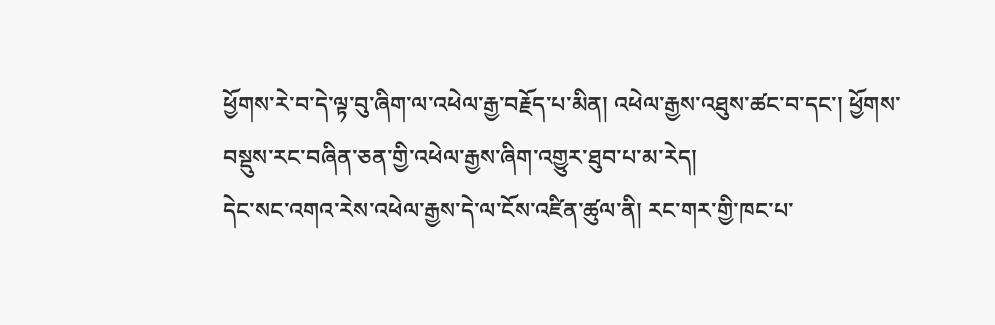ཕྱོགས་རེ་བ་དེ་ལྟ་བུ་ཞིག་ལ་འཕེལ་རྒྱ་བརྗོད་པ་མིན། འཕེལ་རྒྱས་འཐུས་ཚང་བ་དང་། ཕྱོགས་བསྡུས་རང་བཞིན་ཅན་གྱི་འཕེལ་རྒྱས་ཞིག་འགྱུར་ཐུབ་པ་མ་རེད།
དེང་སང་འགའ་རེས་འཕེལ་རྒྱས་དེ་ལ་ངོས་འཛིན་ཚུལ་ནི། རང་གར་གྱི་ཁང་པ་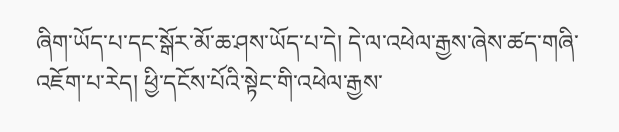ཞིག་ཡོད་པ་དང་སྒོར་མོ་ཆ་ཤས་ཡོད་པ་དེ། དེ་ལ་འཕེལ་རྒྱས་ཞེས་ཚད་གཞི་འཇོག་པ་རེད། ཕྱི་དངོས་པོའི་སྟེང་གི་འཕེལ་རྒྱས་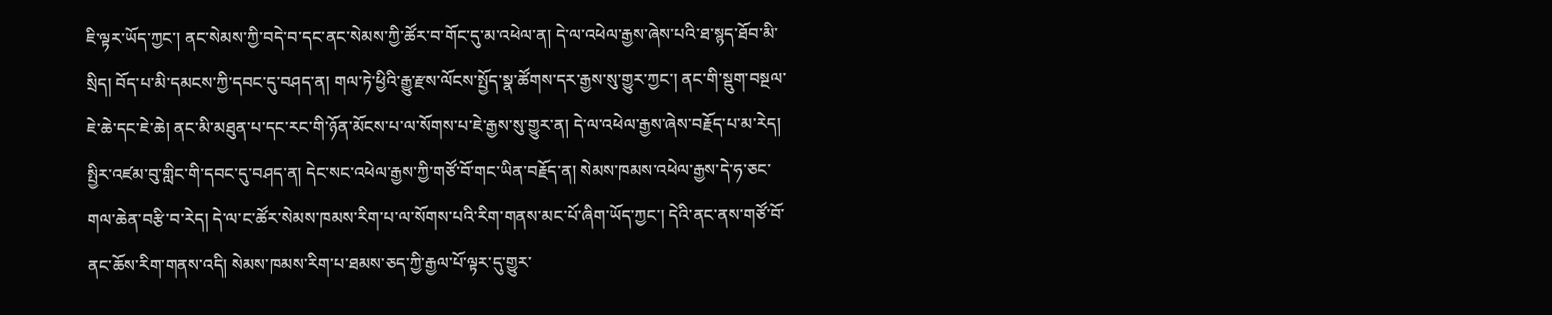ཇི་ལྟར་ཡོད་ཀྱང་། ནང་སེམས་ཀྱི་བདེ་བ་དང་ནང་སེམས་ཀྱི་ཚོར་བ་གོང་དུ་མ་འཕེལ་ན། དེ་ལ་འཕེལ་རྒྱས་ཞེས་པའི་ཐ་སྙད་ཐོབ་མི་སྲིད། བོད་པ་མི་དམངས་ཀྱི་དབང་དུ་བཤད་ན། གལ་ཏེ་ཕྱིའི་རྒྱུ་རྫས་ལོངས་སྤྱོད་སྣ་ཚོགས་དར་རྒྱས་སུ་གྱུར་ཀྱང་། ནང་གི་སྡུག་བསྔལ་ཇེ་ཆེ་དང་ཇེ་ཆེ། ནང་མི་མཐུན་པ་དང་རང་གི་ཉོན་མོངས་པ་ལ་སོགས་པ་ཇེ་རྒྱས་སུ་གྱུར་ན། དེ་ལ་འཕེལ་རྒྱས་ཞེས་བརྗོད་པ་མ་རེད། སྤྱིར་འཛམ་བུ་གླིང་གི་དབང་དུ་བཤད་ན། དེང་སང་འཕེལ་རྒྱས་ཀྱི་གཙོ་བོ་གང་ཡིན་བརྗོད་ན། སེམས་ཁམས་འཕེལ་རྒྱས་དེ་ཧ་ཅང་གལ་ཆེན་བརྩི་བ་རེད། དེ་ལ་ང་ཚོར་སེམས་ཁམས་རིག་པ་ལ་སོགས་པའི་རིག་གནས་མང་པོ་ཞིག་ཡོད་ཀྱང་། དེའི་ནང་ནས་གཙོ་བོ་ནང་ཆོས་རིག་གནས་འདི། སེམས་ཁམས་རིག་པ་ཐམས་ཅད་ཀྱི་རྒྱལ་པོ་ལྟར་དུ་གྱུར་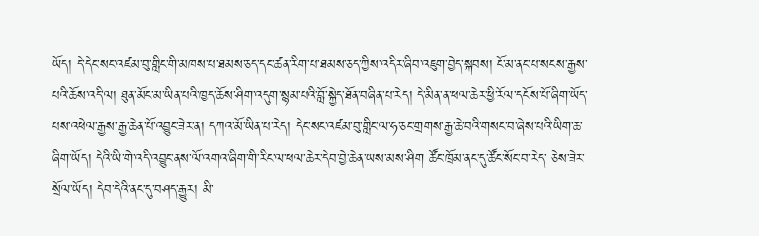ཡོད། དེ་དེང་སང་འཛམ་བུ་གླིང་གི་མཁས་པ་ཐམས་ཅད་དང་ཚན་རིག་པ་ཐམས་ཅད་ཀྱིས་འདིར་ཞིབ་འཇུག་བྱེད་སྐབས། ངོ་མ་ནང་པ་སངས་རྒྱས་པའི་ཆོས་འདི་ལ། ཐུན་མོང་མ་ཡིན་པའི་ཁྱད་ཆོས་ཤིག་འདུག་སྙམ་པའི་བློ་སྐྱེད་ཐོན་བཞིན་པ་རེད། དེ་མིན་ན་ཕལ་ཆེར་ཕྱི་རོལ་དངོས་པོ་ཞིག་ཡོད་པས་འཕེལ་རྒྱས་རྒྱ་ཆེན་པོ་འབྱུང་ཟེར་ན། དཀའ་མོ་ཡིན་པ་རེད། དེང་སང་འཛམ་བུ་གླིང་ལ་ཧ་ཅང་གྲགས་རྒྱ་ཆེ་བའི་གསང་བ་ཞེས་པའི་ཡིག་ཆ་ཞིག་ཡོད། དེའི་ཡི་གེ་འདི་འབྱུང་ནས་ལོ་འགའ་ཞིག་གི་རིང་ལ་ཕལ་ཆེར་དེབ་བྱེ་ཆེན་ཡས་མས་ཤིག ཚོང་ཁྲོམ་ནང་དུ་ཚོང་སོང་བ་རེད་ ཅེས་ཟེར་སྲོལ་ཡོད། དེབ་དེའི་ནང་དུ་བཤད་རྒྱུར། མི་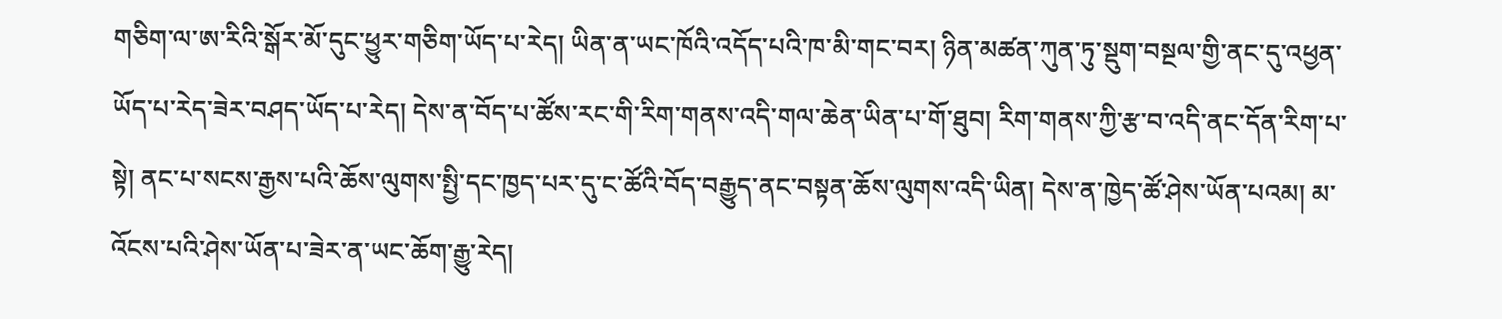གཅིག་ལ་ཨ་རིའི་སྒོར་མོ་དུང་ཕྱུར་གཅིག་ཡོད་པ་རེད། ཡིན་ན་ཡང་ཁོའི་འདོད་པའི་ཁ་མི་གང་བར། ཉིན་མཚན་ཀུན་ཏུ་སྡུག་བསྔལ་གྱི་ནང་དུ་འཕྱན་ཡོད་པ་རེད་ཟེར་བཤད་ཡོད་པ་རེད། དེས་ན་བོད་པ་ཚོས་རང་གི་རིག་གནས་འདི་གལ་ཆེན་ཡིན་པ་གོ་ཐུབ། རིག་གནས་ཀྱི་རྩ་བ་འདི་ནང་དོན་རིག་པ་སྟེ། ནང་པ་སངས་རྒྱས་པའི་ཆོས་ལུགས་སྤྱི་དང་ཁྱད་པར་དུ་ང་ཚོའི་བོད་བརྒྱུད་ནང་བསྟན་ཆོས་ལུགས་འདི་ཡིན། དེས་ན་ཁྱེད་ཚོ་ཤེས་ཡོན་པའམ། མ་འོངས་པའི་ཤེས་ཡོན་པ་ཟེར་ན་ཡང་ཆོག་རྒྱུ་རེད།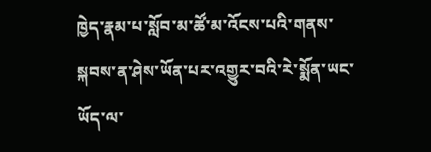ཁྱེད་རྣམ་པ་སློབ་མ་ཚོ་མ་འོངས་པའི་གནས་སྐབས་ན་ཤེས་ཡོན་པར་འགྱུར་བའི་རེ་སྨོན་ཡང་ཡོད་ལ་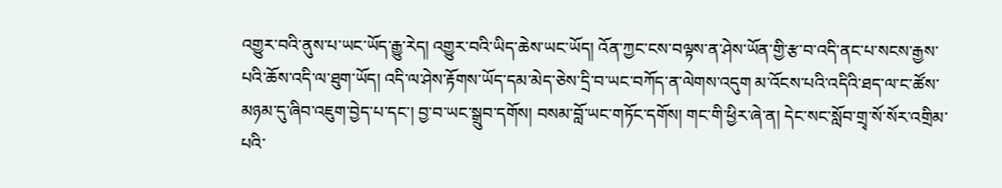འགྱུར་བའི་ནུས་པ་ཡང་ཡོད་རྒྱུ་རེད། འགྱུར་བའི་ཡིད་ཆེས་ཡང་ཡོད། འོན་ཀྱང་ངས་བལྟས་ན་ཤེས་ཡོན་གྱི་རྩ་བ་འདི་ནང་པ་སངས་རྒྱས་པའི་ཆོས་འདི་ལ་ཐུག་ཡོད། འདི་ལ་ཤེས་རྟོགས་ཡོད་དམ་མེད་ཅེས་དྲི་བ་ཡང་བཀོད་ན་ལེགས་འདུག མ་འོངས་པའི་འདིའི་ཐད་ལ་ང་ཚོས་མཉམ་དུ་ཞིབ་འཇུག་བྱེད་པ་དང་། བྱ་བ་ཡང་སྒྲུབ་དགོས། བསམ་བློ་ཡང་གཏོང་དགོས། གང་གི་ཕྱིར་ཞེ་ན། དེང་སང་སློབ་གྲྭ་སོ་སོར་འགྲིམ་པའི་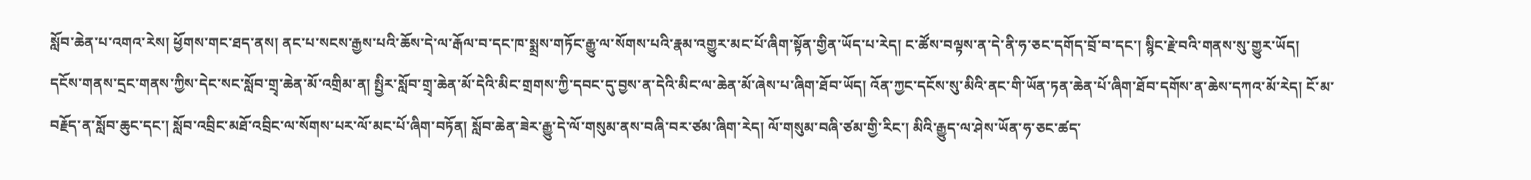སློབ་ཆེན་པ་འགའ་རེས། ཕྱོགས་གང་ཐད་ནས། ནང་པ་སངས་རྒྱས་པའི་ཆོས་དེ་ལ་རྒོལ་བ་དང་ཁ་སྨྲས་གཏོང་རྒྱུ་ལ་སོགས་པའི་རྣམ་འགྱུར་མང་པོ་ཞིག་སྟོན་གྱིན་ཡོད་པ་རེད། ང་ཚོས་བལྟས་ན་དེ་ནི་ཧ་ཅང་དགོད་བྲོ་བ་དང་། སྙིང་རྗེ་བའི་གནས་སུ་གྱུར་ཡོད།
དངོས་གནས་དྲང་གནས་ཀྱིས་དེང་སང་སློབ་གྲྭ་ཆེན་མོ་འགྲིམ་ན། སྤྱིར་སློབ་གྲྭ་ཆེན་མོ་དེའི་མིང་གྲགས་ཀྱི་དབང་དུ་བྱས་ན་དེའི་མིང་ལ་ཆེན་མོ་ཞེས་པ་ཞིག་ཐོབ་ཡོད། འོན་ཀྱང་དངོས་སུ་མིའི་ནང་གི་ཡོན་ཏན་ཆེན་པོ་ཞིག་ཐོབ་དགོས་ན་ཆེས་དཀའ་མོ་རེད། ངོ་མ་བརྗོད་ན་སློབ་ཆུང་དང་། སློབ་འབྲིང་མཐོ་འབྲིང་ལ་སོགས་པར་ལོ་མང་པོ་ཞིག་བཏོན། སློབ་ཆེན་ཟེར་རྒྱུ་དེ་ལོ་གསུམ་ནས་བཞི་བར་ཙམ་ཞིག་རེད། ལོ་གསུམ་བཞི་ཙམ་གྱི་རིང་། མིའི་རྒྱུད་ལ་ཤེས་ཡོན་ཧ་ཅང་ཚད་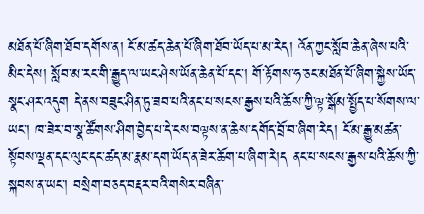མཐོན་པོ་ཞིག་ཐོབ་དགོས་ན། ངོ་མ་ཚད་ཆེན་པོ་ཞིག་ཐོབ་ཡོད་པ་མ་རེད། འོན་ཀྱང་སློབ་ཆེན་ཞེས་པའི་མིང་དེས། སློབ་མ་རང་གི་རྒྱུད་ལ་ཡང་ཤེས་ཡོན་ཆེན་པོ་དང་། གོ་རྟོགས་ཧ་ཅང་མཐོན་པོ་ཞིག་སྐྱེས་ཡོད་སྣང་ཤར་འདུག དེ་ནས་བཟུང་ཤིན་ཏུ་ཟབ་པའི་ནང་པ་སངས་རྒྱས་པའི་ཆོས་ཀྱི་ལྟ་སྒོམ་སྤྱོད་པ་སོགས་ལ་ཡང་། ཁ་ཟེར་བ་སྣ་ཚོགས་ཤིག་བྱེད་པ་དེ་ངས་བལྟས་ན་ཆེས་དགོད་བྲོ་བ་ཞིག་རེད། ངོ་མ་རྒྱུ་མཚན་སྟོབས་ལྡན་དང་ལུང་དང་ཚད་མ་རྣམ་དག་ཡོད་ན་ཟེར་ཆོག་པ་ཞིག་རེ།ད ནང་པ་སངས་རྒྱས་པའི་ཆོས་ཀྱི་སྐབས་ན་ཡང་། བསྲེག་བཅད་བརྡར་བའི་གསེར་བཞིན་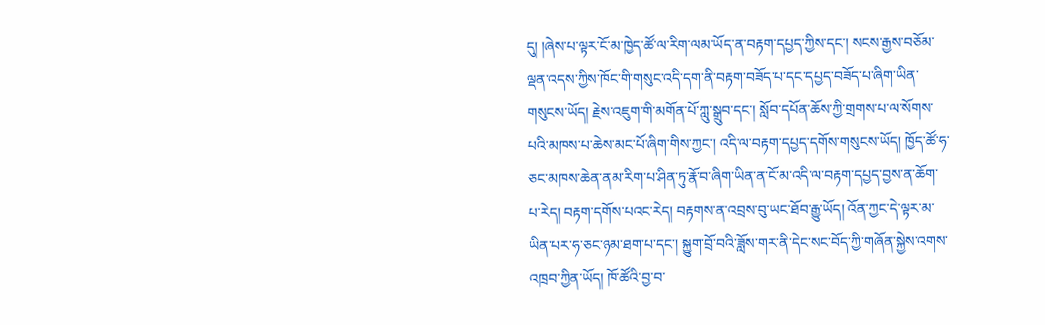དུ། །ཞེས་པ་ལྟར་ངོ་མ་ཁྱེད་ཚོ་ལ་རིག་ལམ་ཡོད་ན་བརྟག་དཔྱད་ཀྱིས་དང་། སངས་རྒྱས་བཅོམ་ལྡན་འདས་ཀྱིས་ཁོང་གི་གསུང་འདི་དག་ནི་བརྟག་བཟོད་པ་དང་དཔྱད་བཟོད་པ་ཞིག་ཡིན་གསུངས་ཡོད། རྗེས་འཇུག་གི་མགོན་པོ་ཀླུ་སྒྲུབ་དང་། སློབ་དཔོན་ཆོས་ཀྱི་གྲགས་པ་ལ་སོགས་པའི་མཁས་པ་ཆེས་མང་པོ་ཞིག་གིས་ཀྱང་། འདི་ལ་བརྟག་དཔྱད་དགོས་གསུངས་ཡོད། ཁྱོད་ཚོ་ཧ་ཅང་མཁས་ཆེན་ནམ་རིག་པ་ཤིན་ཏུ་རྣོ་བ་ཞིག་ཡིན་ན་ངོ་མ་འདི་ལ་བརྟག་དཔྱད་བྱས་ན་ཆོག་པ་རེད། བརྟག་དགོས་པའང་རེད། བརྟགས་ན་འབྲས་བུ་ཡང་ཐོབ་རྒྱུ་ཡོད། འོན་ཀྱང་དེ་ལྟར་མ་ཡིན་པར་ཧ་ཅང་ཉམ་ཐག་པ་དང་། སྐྱུག་བྲོ་བའི་ཟློས་གར་ནི་དེང་སང་བོད་ཀྱི་གཞོན་སྐྱེས་འགས་འཁྲབ་ཀྱིན་ཡོད། ཁོ་ཚོའི་བྱ་བ་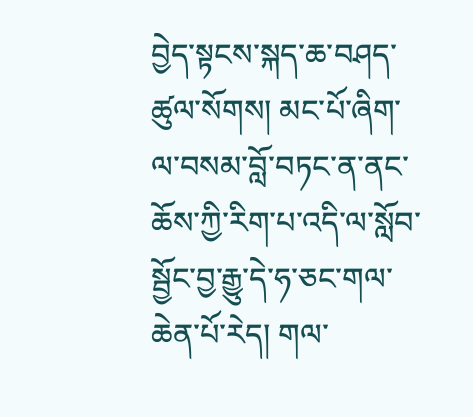བྱེད་སྟངས་སྐད་ཆ་བཤད་ཚུལ་སོགས། མང་པོ་ཞིག་ལ་བསམ་བློ་བཏང་ན་ནང་ཆོས་ཀྱི་རིག་པ་འདི་ལ་སློབ་སྦྱོང་བྱ་རྒྱུ་དེ་ཧ་ཅང་གལ་ཆེན་པོ་རེད། གལ་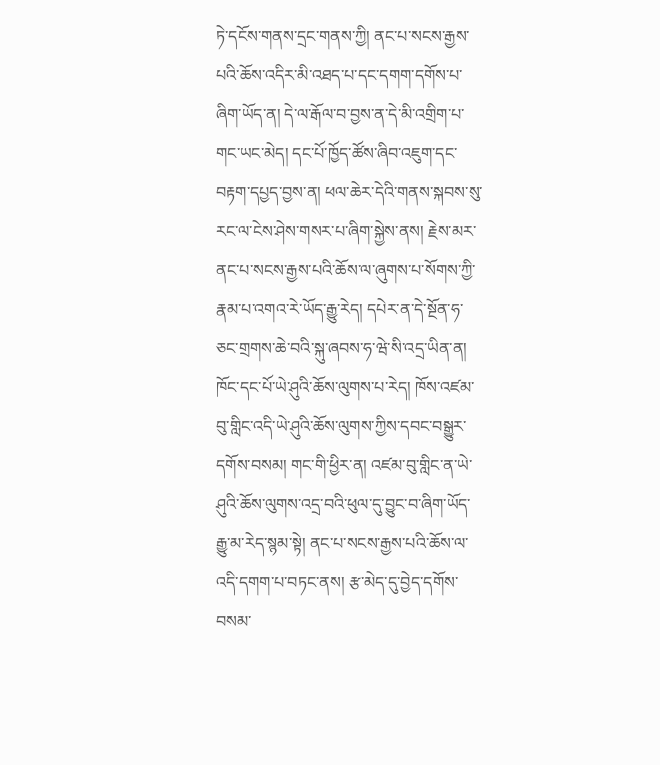ཏེ་དངོས་གནས་དྲང་གནས་ཀྱི། ནང་པ་སངས་རྒྱས་པའི་ཆོས་འདིར་མི་འཐད་པ་དང་དགག་དགོས་པ་ཞིག་ཡོད་ན། དེ་ལ་རྒོལ་བ་བྱས་ན་དེ་མི་འགྲིག་པ་གང་ཡང་མེད། དང་པོ་ཁྱོད་ཚོས་ཞིབ་འཇུག་དང་བརྟག་དཔྱད་བྱས་ན། ཕལ་ཆེར་དེའི་གནས་སྐབས་སུ་རང་ལ་ངེས་ཤེས་གསར་པ་ཞིག་སྐྱེས་ནས། རྗེས་མར་ནང་པ་སངས་རྒྱས་པའི་ཆོས་ལ་ཞུགས་པ་སོགས་ཀྱི་རྣམ་པ་འགའ་རེ་ཡོད་རྒྱུ་རེད། དཔེར་ན་དེ་སྔོན་ཧ་ཅང་གྲགས་ཆེ་བའི་སྐུ་ཞབས་ཧ་ཝེ་སི་འདྲ་ཡིན་ན། ཁོང་དང་པོ་ཡེ་ཤུའི་ཆོས་ལུགས་པ་རེད། ཁོས་འཛམ་བུ་གླིང་འདི་ཡེ་ཤུའི་ཆོས་ལུགས་ཀྱིས་དབང་བསྒྱུར་དགོས་བསམ། གང་གི་ཕྱིར་ན། འཛམ་བུ་གླིང་ན་ཡེ་ཤུའི་ཆོས་ལུགས་འདྲ་བའི་ཕུལ་དུ་བྱུང་བ་ཞིག་ཡོད་རྒྱུ་མ་རེད་སྙམ་སྟེ། ནང་པ་སངས་རྒྱས་པའི་ཆོས་ལ་འདི་དགག་པ་བཏང་ནས། རྩ་མེད་དུ་བྱེད་དགོས་བསམ་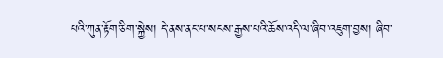པའི་ཀུན་རྟོག་ཅིག་སྐྱེས། དེ་ནས་ནང་པ་སངས་རྒྱས་པའི་ཆོས་འདི་ལ་ཞིབ་འཇུག་བྱས། ཞིབ་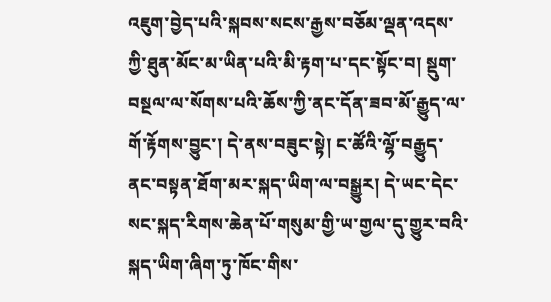འཇུག་བྱེད་པའི་སྐབས་སངས་རྒྱས་བཅོམ་ལྡན་འདས་ཀྱི་ཐུན་མོང་མ་ཡིན་པའི་མི་རྟག་པ་དང་སྟོང་བ། སྡུག་བསྔལ་ལ་སོགས་པའི་ཆོས་ཀྱི་ནང་དོན་ཟབ་མོ་རྒྱུད་ལ་གོ་རྟོགས་བྱུང་། དེ་ནས་བཟུང་སྟེ། ང་ཚོའི་ལྷོ་བརྒྱུད་ནང་བསྟན་ཐོག་མར་སྐད་ཡིག་ལ་བསྒྱུར། དེ་ཡང་དེང་སང་སྐད་རིགས་ཆེན་པོ་གསུམ་གྱི་ཡ་གྱལ་དུ་གྱུར་བའི་སྐད་ཡིག་ཞིག་ཏུ་ཁོང་གིས་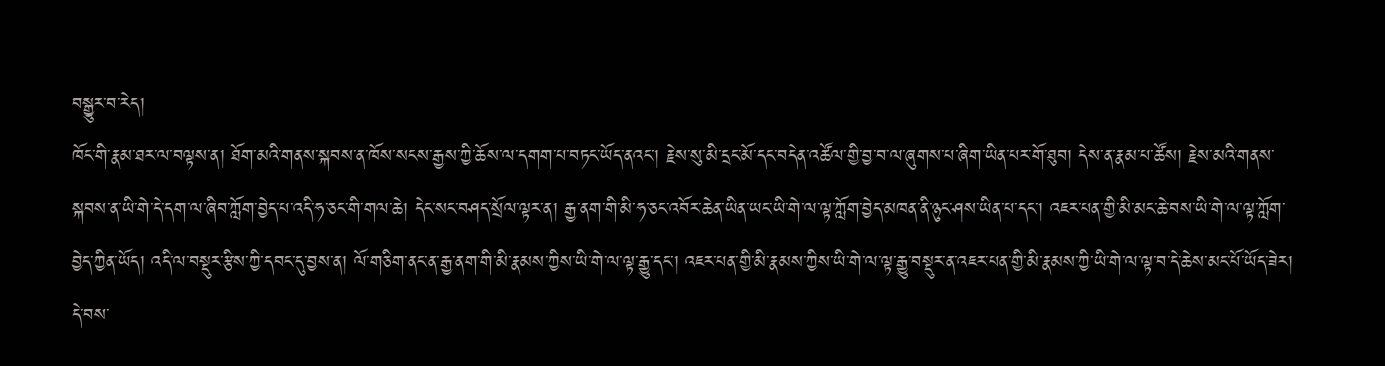བསྒྱུར་བ་རེད།
ཁོང་གི་རྣམ་ཐར་ལ་བལྟས་ན། ཐོག་མའི་གནས་སྐབས་ན་ཁོས་སངས་རྒྱས་ཀྱི་ཆོས་ལ་དགག་པ་བཏང་ཡོད་ནའང་། རྗེས་སུ་མི་དྲང་མོ་དང་བདེན་འཚོལ་གྱི་བྱ་བ་ལ་ཞུགས་པ་ཞིག་ཡིན་པར་གོ་ཐུབ། དེས་ན་རྣམ་པ་ཚོས། རྗེས་མའི་གནས་སྐབས་ན་ཡི་གེ་དེ་དག་ལ་ཞིབ་ཀློག་བྱེད་པ་འདི་ཧ་ཅང་གི་གལ་ཆེ། དེང་སང་བཤད་སྲོལ་ལྟར་ན། རྒྱ་ནག་གི་མི་ཧ་ཅང་འབོར་ཆེན་ཡིན་ཡང་ཡི་གེ་ལ་ལྟ་ཀློག་བྱེད་མཁན་ནི་ཉུང་ཤས་ཡིན་པ་དང་། འཇར་པན་གྱི་མི་མང་ཆེ་བས་ཡི་གེ་ལ་ལྟ་ཀློག་བྱེད་ཀྱིན་ཡོད། འདི་ལ་བསྡུར་རྩིས་ཀྱི་དབང་དུ་བྱས་ན། ལོ་གཅིག་ནང་ན་རྒྱ་ནག་གི་མི་རྣམས་ཀྱིས་ཡི་གེ་ལ་ལྟ་རྒྱུ་དང་། འཇར་པན་གྱི་མི་རྣམས་ཀྱིས་ཡི་གེ་ལ་ལྟ་རྒྱུ་བསྡུར་ན་འཇར་པན་གྱི་མི་རྣམས་ཀྱི་ཡི་གེ་ལ་ལྟ་བ་དེ་ཆེས་མང་པོ་ཡོད་ཟེར། དེ་བས་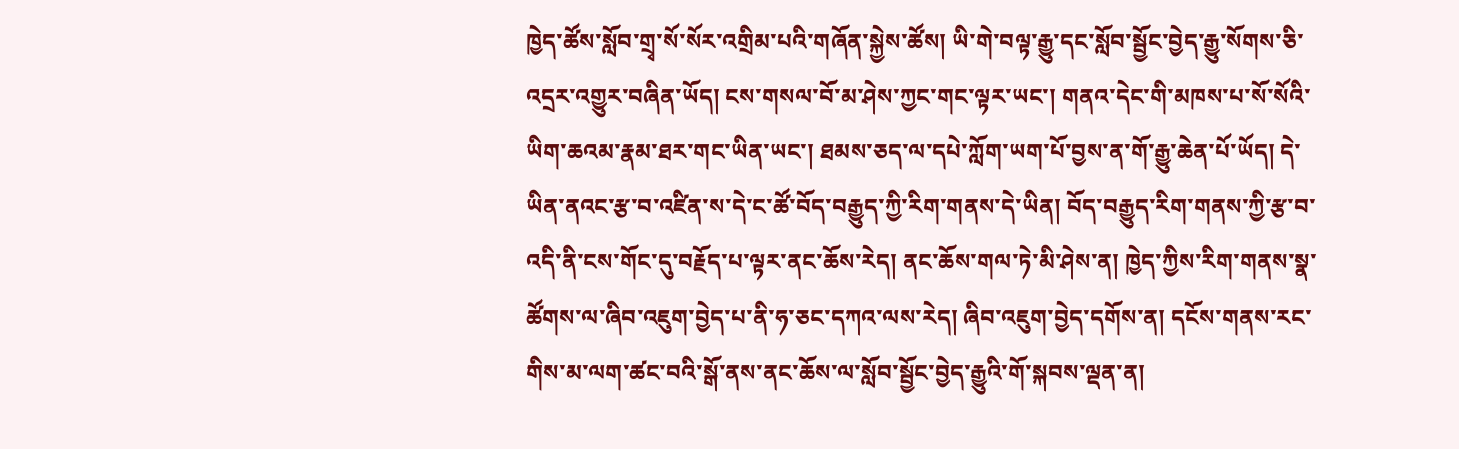ཁྱེད་ཚོས་སློབ་གྲྭ་སོ་སོར་འགྲིམ་པའི་གཞོན་སྐྱེས་ཚོས། ཡི་གེ་བལྟ་རྒྱུ་དང་སློབ་སྦྱོང་བྱེད་རྒྱུ་སོགས་ཅི་འདྲར་འགྱུར་བཞིན་ཡོད། ངས་གསལ་བོ་མ་ཤེས་ཀྱང་གང་ལྟར་ཡང་། གནའ་དེང་གི་མཁས་པ་སོ་སོའི་ཡིག་ཆའམ་རྣམ་ཐར་གང་ཡིན་ཡང་། ཐམས་ཅད་ལ་དཔེ་ཀློག་ཡག་པོ་བྱས་ན་གོ་རྒྱུ་ཆེན་པོ་ཡོད། དེ་ཡིན་ནའང་རྩ་བ་འཛིན་ས་དེ་ང་ཚོ་བོད་བརྒྱུད་ཀྱི་རིག་གནས་དེ་ཡིན། བོད་བརྒྱུད་རིག་གནས་ཀྱི་རྩ་བ་འདི་ནི་ངས་གོང་དུ་བརྗོད་པ་ལྟར་ནང་ཆོས་རེད། ནང་ཆོས་གལ་ཏེ་མི་ཤེས་ན། ཁྱེད་ཀྱིས་རིག་གནས་སྣ་ཚོགས་ལ་ཞིབ་འཇུག་བྱེད་པ་ནི་ཧ་ཅང་དཀའ་ལས་རེད། ཞིབ་འཇུག་བྱེད་དགོས་ན། དངོས་གནས་རང་གིས་མ་ལག་ཚང་བའི་སྒོ་ནས་ནང་ཆོས་ལ་སློབ་སྦྱོང་བྱེད་རྒྱུའི་གོ་སྐབས་ལྡན་ན།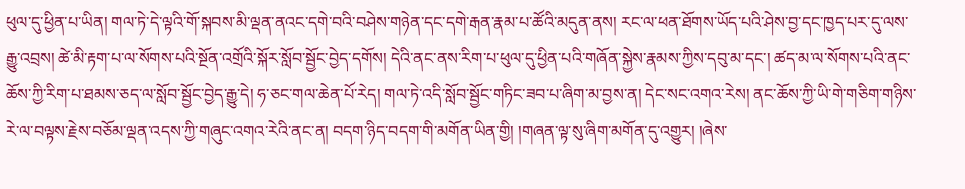ཕུལ་དུ་ཕྱིན་པ་ཡིན། གལ་ཏེ་དེ་ལྟའི་གོ་སྐབས་མི་ལྡན་ནའང་དགེ་བའི་བཤེས་གཉེན་དང་དགེ་རྒན་རྣམ་པ་ཚོའི་མདུན་ནས། རང་ལ་ཕན་ཐོགས་ཡོད་པའི་ཤེས་བྱ་དང་ཁྱད་པར་དུ་ལས་རྒྱུ་འབྲས། ཚེ་མི་རྟག་པ་ལ་སོགས་པའི་སྔོན་འགྲོའི་སྐོར་སློབ་སྦྱོང་བྱེད་དགོས། དེའི་ནང་ནས་རིག་པ་ཕུལ་དུ་ཕྱིན་པའི་གཞོན་སྐྱེས་རྣམས་ཀྱིས་དབུ་མ་དང་། ཚད་མ་ལ་སོགས་པའི་ནང་ཆོས་ཀྱི་རིག་པ་ཐམས་ཅད་ལ་སློབ་སྦྱོང་བྱེད་རྒྱུ་དེ། ཧ་ཅང་གལ་ཆེན་པོ་རེད། གལ་ཏེ་འདི་སློབ་སྦྱོང་གཏིང་ཟབ་པ་ཞིག་མ་བྱས་ན། དེང་སང་འགའ་རེས། ནང་ཆོས་ཀྱི་ཡི་གེ་གཅིག་གཉིས་རེ་ལ་བལྟས་རྗེས་བཅོམ་ལྡན་འདས་ཀྱི་གཞུང་འགའ་རེའི་ནང་ན། བདག་ཉིད་བདག་གི་མགོན་ཡིན་གྱི། །གཞན་ལྟ་སུ་ཞིག་མགོན་དུ་འགྱུར། །ཞེས་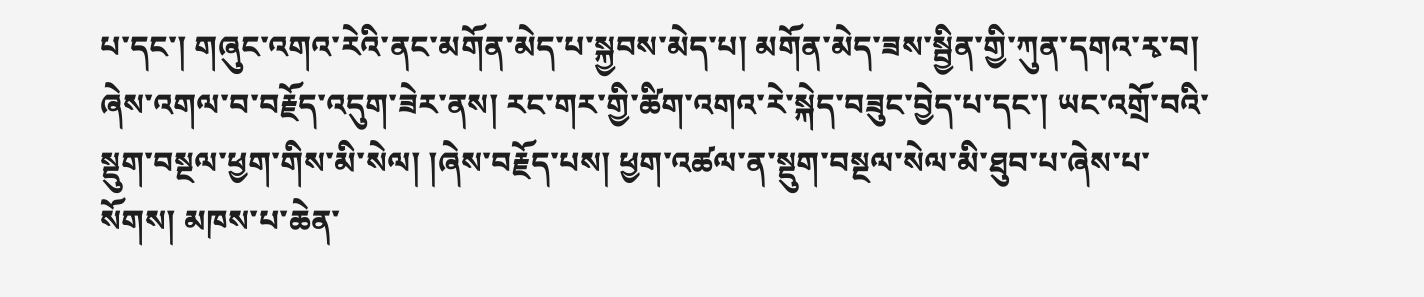པ་དང་། གཞུང་འགའ་རེའི་ནང་མགོན་མེད་པ་སྐྱབས་མེད་པ། མགོན་མེད་ཟས་སྦྱིན་གྱི་ཀུན་དགའ་རྭ་བ། ཞེས་འགལ་བ་བརྗོད་འདུག་ཟེར་ནས། རང་གར་གྱི་ཚིག་འགའ་རེ་སྐེད་བཟུང་བྱེད་པ་དང་། ཡང་འགྲོ་བའི་སྡུག་བསྔལ་ཕྱག་གིས་མི་སེལ། །ཞེས་བརྗོད་པས། ཕྱག་འཚལ་ན་སྡུག་བསྔལ་སེལ་མི་ཐུབ་པ་ཞེས་པ་སོགས། མཁས་པ་ཆེན་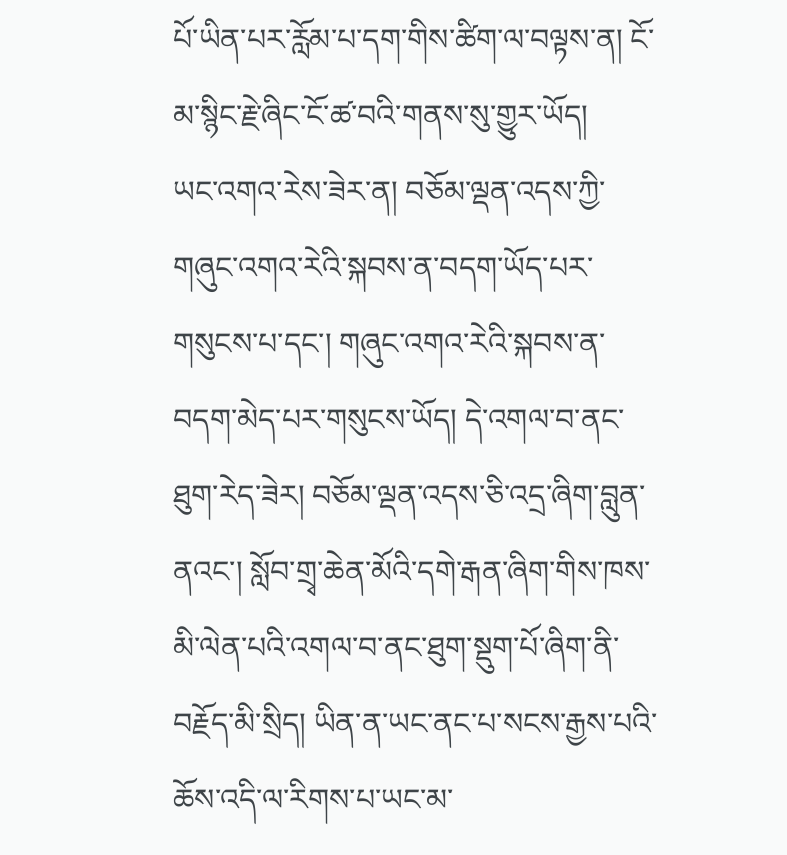པོ་ཡིན་པར་རློམ་པ་དག་གིས་ཚིག་ལ་བལྟས་ན། ངོ་མ་སྙིང་རྗེ་ཞིང་ངོ་ཚ་བའི་གནས་སུ་གྱུར་ཡོད།
ཡང་འགའ་རེས་ཟེར་ན། བཅོམ་ལྡན་འདས་ཀྱི་གཞུང་འགའ་རེའི་སྐབས་ན་བདག་ཡོད་པར་གསུངས་པ་དང་། གཞུང་འགའ་རེའི་སྐབས་ན་བདག་མེད་པར་གསུངས་ཡོད། དེ་འགལ་བ་ནང་ཐུག་རེད་ཟེར། བཅོམ་ལྡན་འདས་ཅི་འདྲ་ཞིག་བླུན་ནའང་། སློབ་གྲྭ་ཆེན་མོའི་དགེ་རྒན་ཞིག་གིས་ཁས་མི་ལེན་པའི་འགལ་བ་ནང་ཐུག་སྡུག་པོ་ཞིག་ནི་བརྗོད་མི་སྲིད། ཡིན་ན་ཡང་ནང་པ་སངས་རྒྱས་པའི་ཆོས་འདི་ལ་རིགས་པ་ཡང་མ་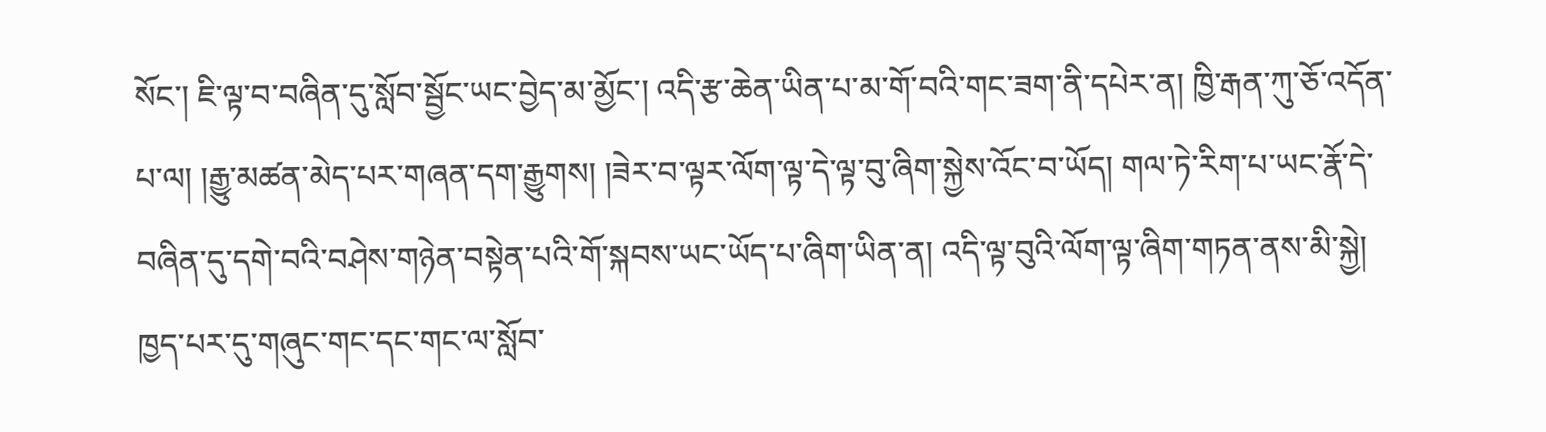སོང་། ཇི་ལྟ་བ་བཞིན་དུ་སློབ་སྦྱོང་ཡང་བྱེད་མ་མྱོང་། འདི་རྩ་ཆེན་ཡིན་པ་མ་གོ་བའི་གང་ཟག་ནི་དཔེར་ན། ཁྱི་རྒན་ཀུ་ཅོ་འདོན་པ་ལ། །རྒྱུ་མཚན་མེད་པར་གཞན་དག་རྒྱུགས། །ཟེར་བ་ལྟར་ལོག་ལྟ་དེ་ལྟ་བུ་ཞིག་སྐྱེས་འོང་བ་ཡོད། གལ་ཏེ་རིག་པ་ཡང་རྣོ་དེ་བཞིན་དུ་དགེ་བའི་བཤེས་གཉེན་བསྟེན་པའི་གོ་སྐབས་ཡང་ཡོད་པ་ཞིག་ཡིན་ན། འདི་ལྟ་བུའི་ལོག་ལྟ་ཞིག་གཏན་ནས་མི་སྐྱེ། ཁྱད་པར་དུ་གཞུང་གང་དང་གང་ལ་སློབ་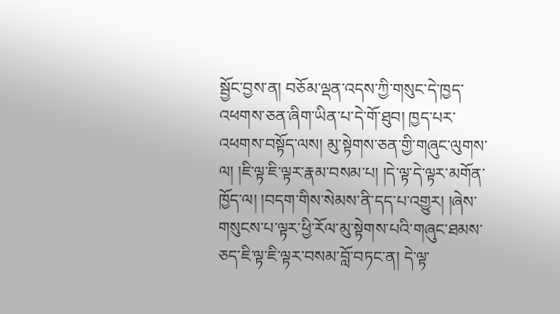སྦྱོང་བྱས་ན། བཅོམ་ལྡན་འདས་ཀྱི་གསུང་དེ་ཁྱད་འཕགས་ཅན་ཞིག་ཡིན་པ་དེ་གོ་ཐུབ། ཁྱད་པར་འཕགས་བསྟོད་ལས། མུ་སྟེགས་ཅན་གྱི་གཞུང་ལུགས་ལ། །ཇི་ལྟ་ཇི་ལྟར་རྣམ་བསམ་པ། །དེ་ལྟ་དེ་ལྟར་མགོན་ཁྱོད་ལ། །བདག་གིས་སེམས་ནི་དད་པ་འགྱུར། །ཞེས་གསུངས་པ་ལྟར་ཕྱི་རོལ་མུ་སྟེགས་པའི་གཞུང་ཐམས་ཅད་ཇི་ལྟ་ཇི་ལྟར་བསམ་བློ་བཏང་ན། དེ་ལྟ་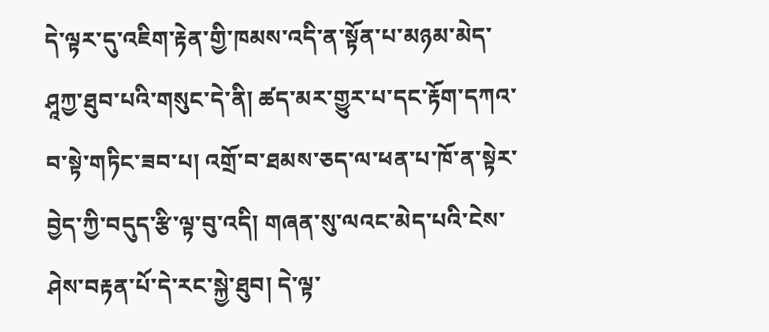དེ་ལྟར་དུ་འཇིག་རྟེན་གྱི་ཁམས་འདི་ན་སྟོན་པ་མཉམ་མེད་ཤཱཀྱ་ཐུབ་པའི་གསུང་དེ་ནི། ཚད་མར་གྱུར་པ་དང་རྟོག་དཀའ་བ་སྟེ་གཏིང་ཟབ་པ། འགྲོ་བ་ཐམས་ཅད་ལ་ཕན་པ་ཁོ་ན་སྟེར་བྱེད་ཀྱི་བདུད་རྩི་ལྟ་བུ་འདི། གཞན་སུ་ལའང་མེད་པའི་ངེས་ཤེས་བརྟན་པོ་དེ་རང་སྐྱེ་ཐུབ། དེ་ལྟ་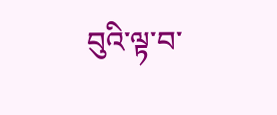བུའི་ལྟ་བ་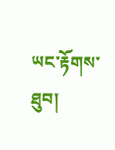ཡང་རྟོགས་ཐུབ།